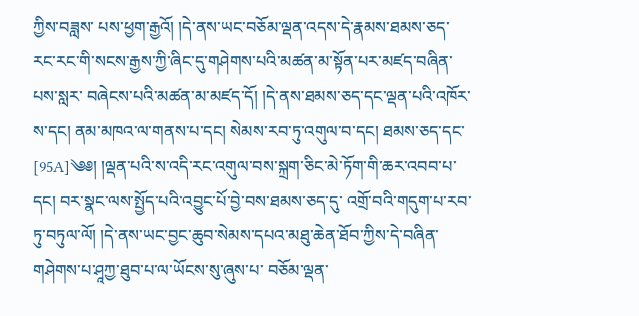ཀྱིས་བཟླས་ པས་ཕྱག་རྒྱའོ། །དེ་ནས་ཡང་བཅོམ་ལྡན་འདས་དེ་རྣམས་ཐམས་ཅད་རང་རང་གི་སངས་རྒྱས་ཀྱི་ཞིང་དུ་གཤེགས་པའི་མཚན་མ་སྟོན་པར་མཛད་བཞིན་པས་སླར་ བཞེངས་པའི་མཚན་མ་མཛད་དོ། །དེ་ནས་ཐམས་ཅད་དང་ལྡན་པའི་འཁོར་ས་དང། ནམ་མཁའ་ལ་གནས་པ་དང། སེམས་རབ་ཏུ་འགུལ་བ་དང། ཐམས་ཅད་དང་ [95A]༄༅། །ལྡན་པའི་ས་འདི་རང་འགུལ་བས་སྐྲག་ཅིང་མེ་ཏོག་གི་ཆར་འབབ་པ་དང། བར་སྣང་ལས་སྤྱོད་པའི་འབྱུང་པོ་བྱེ་བས་ཐམས་ཅད་དུ་ འགྲོ་བའི་གདུག་པ་རབ་ཏུ་བཏུལ་ལོ། །དེ་ནས་ཡང་བྱང་ཆུབ་སེམས་དཔའ་མཐུ་ཆེན་ཐོབ་ཀྱིས་དེ་བཞིན་གཤེགས་པ་ཤཱཀྱ་ཐུབ་པ་ལ་ཡོངས་སུ་ཞུས་པ་ བཅོམ་ལྡན་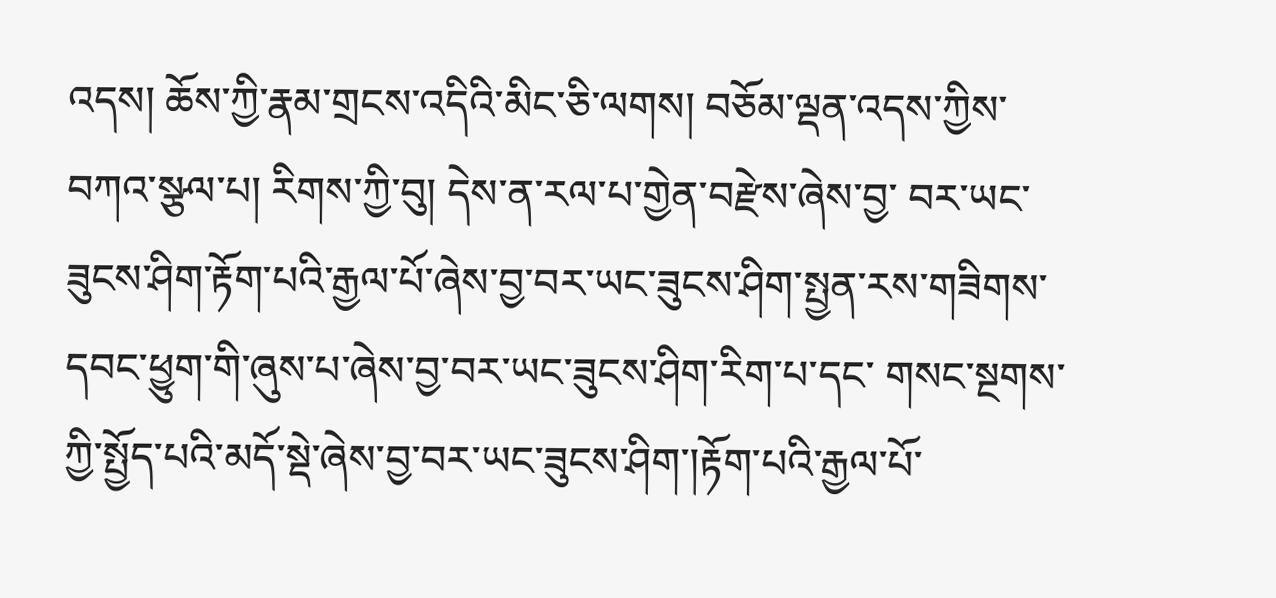འདས། ཆོས་ཀྱི་རྣམ་གྲངས་འདིའི་མིང་ཅི་ལགས། བཅོམ་ལྡན་འདས་ཀྱིས་བཀའ་སྩལ་པ། རིགས་ཀྱི་བུ། དེས་ན་རལ་པ་གྱེན་བརྫེས་ཞེས་བྱ་ བར་ཡང་ཟུངས་ཤིག་རྟོག་པའི་རྒྱལ་པོ་ཞེས་བྱ་བར་ཡང་ཟུངས་ཤིག་སྤྱན་རས་གཟིགས་དབང་ཕྱུག་གི་ཞུས་པ་ཞེས་བྱ་བར་ཡང་ཟུངས་ཤིག་རིག་པ་དང་ གསང་སྔགས་ཀྱི་སྤྱོད་པའི་མདོ་སྡེ་ཞེས་བྱ་བར་ཡང་ཟུངས་ཤིག་།རྟོག་པའི་རྒྱལ་པོ་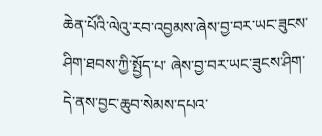ཆེན་པོའི་ལེའུ་རབ་འབྱམས་ཞེས་བྱ་བར་ཡང་ཟུངས་ཤིག་ཐབས་ཀྱི་སྤྱོད་པ་ ཞེས་བྱ་བར་ཡང་ཟུངས་ཤིག་དེ་ནས་བྱང་ཆུབ་སེམས་དཔའ་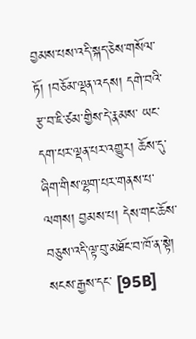བྱམས་པས་འདི་སྐད་ཅེས་གསོལ་ཏོ། །བཅོམ་ལྡན་འདས། དགེ་བའི་རྩ་བ་ཇི་ཙམ་གྱིས་དེ་རྣམས་ ཡང་དག་པར་ལྡན་པར་འགྱུར། ཆོས་དུ་ཞིག་གིས་ལྷག་པར་གནས་པ་ལགས། བྱམས་པ། དེས་གང་ཆོས་བཅུས་འདི་ལྟ་བུ་མཐོང་བ་ཁོ་ན་སྟེ། སངས་རྒྱས་དང་ [95B]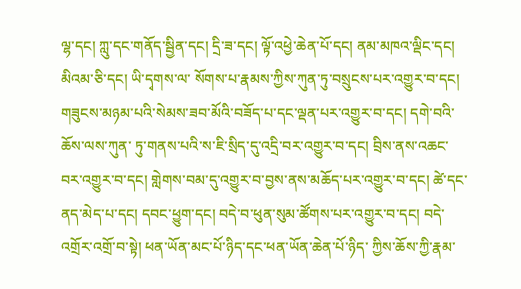ལྷ་དང། ཀླུ་དང་གནོད་སྦྱིན་དང། དྲི་ཟ་དང། ལྟོ་འཕྱེ་ཆེན་པོ་དང། ནམ་མཁའ་ལྡིང་དང། མིའམ་ཅི་དང། ཡི་དྭགས་ལ་ སོགས་པ་རྣམས་ཀྱིས་ཀུན་ཏུ་བསྲུངས་པར་འགྱུར་བ་དང། གཟུངས་མཉམ་པའི་སེམས་ཟབ་མོའི་བཟོད་པ་དང་ལྡན་པར་འགྱུར་བ་དང། དགེ་བའི་ཆོས་ལས་ཀུན་ ཏུ་གནས་པའི་ས་ཇི་སྲིད་དུ་འདྲི་བར་འགྱུར་བ་དང། བྲིས་ནས་འཆང་བར་འགྱུར་བ་དང། གླེགས་བམ་དུ་འགྱུར་བ་བྱས་ནས་མཆོད་པར་འགྱུར་བ་དང། ཚེ་དང་ ནད་མེད་པ་དང། དབང་ཕྱུག་དང། བདེ་བ་ཕུན་སུམ་ཚོགས་པར་འགྱུར་བ་དང། བདེ་འགྲོར་འགྲོ་བ་སྟེ། ཕན་ཡོན་མང་པོ་ཉིད་དང་ཕན་ཡོན་ཆེན་པོ་ཉིད་ ཀྱིས་ཆོས་ཀྱི་རྣམ་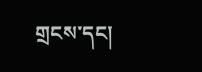གྲངས་དང།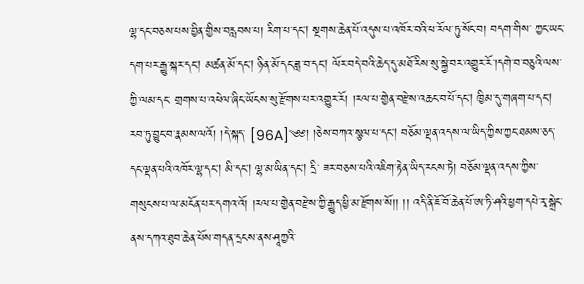ལྷ་དང་བཅས་པས་བྱིན་གྱིས་བརླབས་པ། རིག་པ་དང། སྔགས་ཆེན་པོ་འདུས་པ་འཁོར་བའི་ཕ་རོལ་ཏུ་སོང་བ། བདག་གིས་ ཀྱང་ཡང་དག་པར་རྒྱུ་སྐར་དང། མཚན་མོ་དང། ཉིན་མོ་དང་ཟླ་བ་དང། ལོར་བདེ་བའི་ཆེད་དུ་མཐོ་རིས་སུ་སྐྱེ་བར་འགྱུར་རོ་།དགེ་བ་བཅུའི་ལས་ཀྱི་ལམ་དང་ གྲགས་པ་འཕེལ་ཞིང་ཡོངས་སུ་རྫོགས་པར་འགྱུར་རོ། །རལ་པ་གྱེན་བརྫེས་འཆང་བ་པོ་དང། ཁྱིམ་དུ་གཞག་པ་དང། རབ་ཏུ་བྱུང་བ་རྣམས་ལའོ། །དེ་སྐད་ [96A]༄༅། །ཅེས་བཀའ་སྩལ་པ་དང། བཅོམ་ལྡན་འདས་ལ་ཡིད་ཀྱིས་ཀྱང་ཐམས་ཅད་དང་ལྡན་པའི་འཁོར་ལྷ་དང། མི་དང། ལྷ་མ་ཡིན་དང། དྲི་ ཟར་བཅས་པའི་འཇིག་རྟེན་ཡིད་རངས་ཏེ། བཅོམ་ལྡན་འདས་ཀྱིས་གསུངས་པ་ལ་མངོན་པར་དགའ་འོ། །རལ་པ་གྱེན་བརྫེས་ཀྱི་རྒྱུད་ཕྱི་མ་རྫོགས་སོ།། །། འདི་ནི་ཇོ་བོ་ཆེན་པོ་ཨ་ཏི་ཤའི་ཕྱག་དཔེ་རྭ་སྒྲེང་ནས་དཀའ་ཐུབ་ཆེན་པོས་གདན་དྲངས་ནས་ཤཱཀྱའི་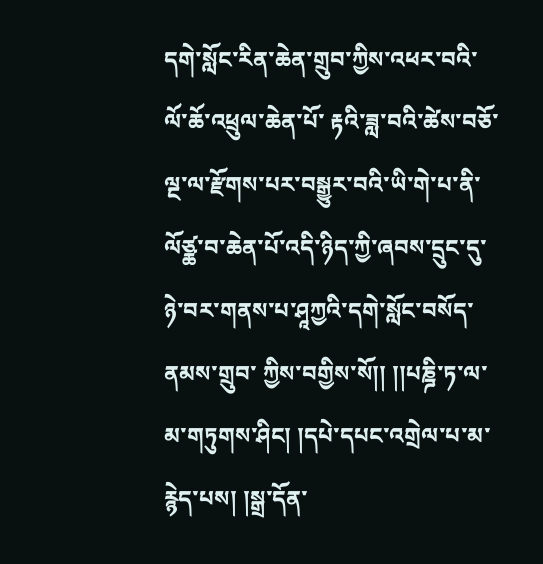དགེ་སློང་རིན་ཆེན་གྲུབ་ཀྱིས་འཕར་བའི་ལོ་ཆོ་འཕྲུལ་ཆེན་པོ་ རྟའི་ཟླ་བའི་ཚེས་བཅོ་ལྔ་ལ་རྫོགས་པར་བསྒྱུར་བའི་ཡི་གེ་པ་ནི་ལོཙྪ་བ་ཆེན་པོ་འདི་ཉིད་ཀྱི་ཞབས་དྲུང་དུ་ཉེ་བར་གནས་པ་ཤཱཀྱའི་དགེ་སློང་བསོད་ནམས་གྲུབ་ ཀྱིས་བགྱིས་སོ།། །།པཎྜི་ཏ་ལ་མ་གཏུགས་ཤིང། །དཔེ་དཔང་འགྲེལ་པ་མ་རྙེད་པས། །སྒྲ་དོན་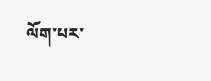ལོག་པར་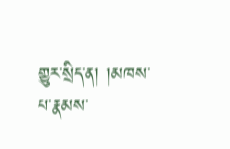གྱུར་སྲིད་ན། །མཁས་པ་རྣམས་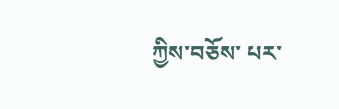ཀྱིས་བཅོས་ པར་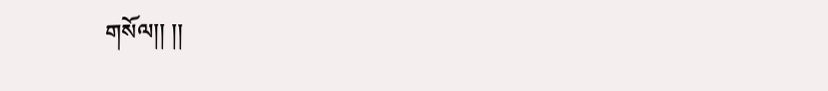གསོལ།། །།